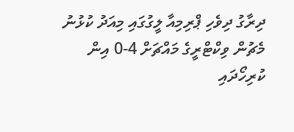ދިރާގު ދިވެހި ޕްރިމިއާ ލީގުގައި މިއަދު ކުޅުނު މެޗުން ވިކްޓްރީގެ މައްޗަށް 4-0 އިން ކުރިހޯދައި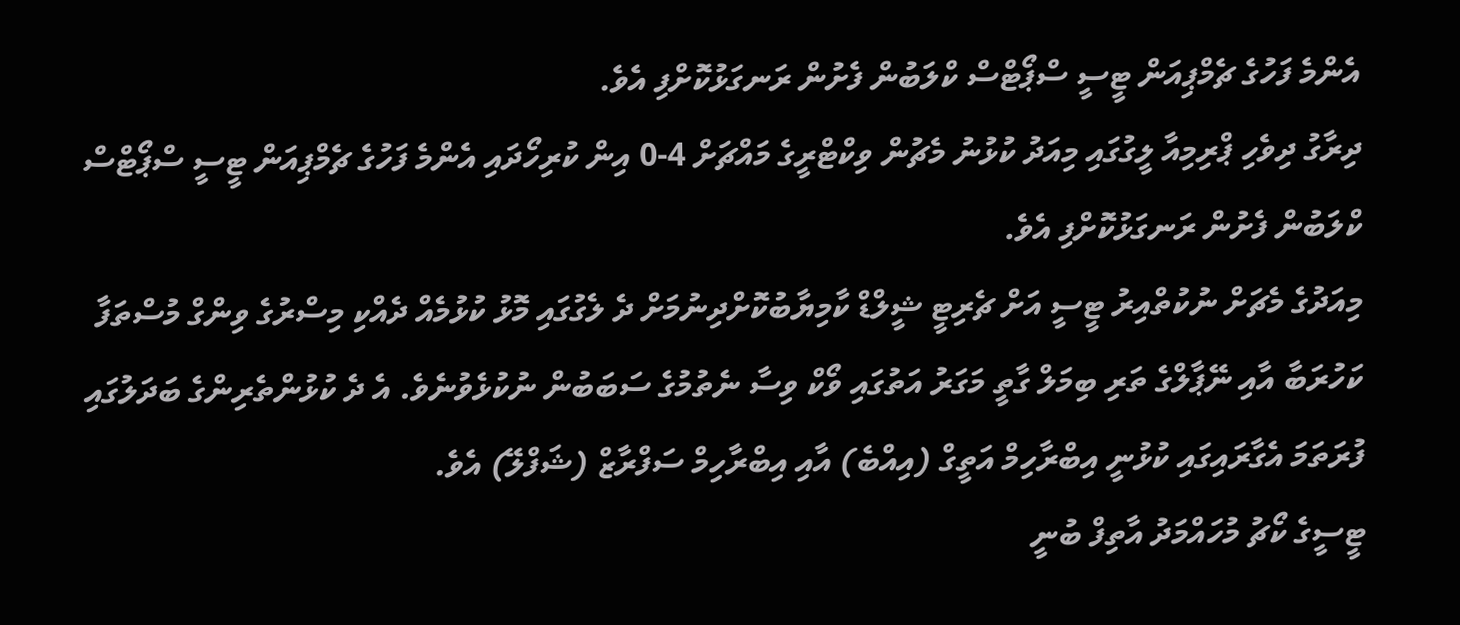އެންމެ ފަހުގެ ޗެމްޕިއަން ޓީސީ ސްޕޯޓްސް ކްލަބުން ފެށުން ރަނގަޅުކޮށްފި އެވެ.
ދިރާގު ދިވެހި ޕްރިމިއާ ލީގުގައި މިއަދު ކުޅުނު މެޗުން ވިކްޓްރީގެ މައްޗަށް 4-0 އިން ކުރިހޯދައި އެންމެ ފަހުގެ ޗެމްޕިއަން ޓީސީ ސްޕޯޓްސް ކްލަބުން ފެށުން ރަނގަޅުކޮށްފި އެވެ.
މިއަދުގެ މެޗަށް ނުކުތްއިރު ޓީސީ އަށް ޗެރިޓީ ޝީލްޑް ކާމިޔާބުކޮށްދިނުމަށް ދެ ލެގުގައި މޮޅު ކުޅުމެއް ދެއްކި މިސްރުގެ ވިންގް މުސްތަފާ ކަހުރަބާ އާއި ނޭޕާލްގެ ތަރި ބިމަލް ގާތީ މަގަރު އަތުގައި ވޯކް ވިސާ ނެތުމުގެ ސަބަބުން ނުކުޅެވުނެވެ. އެ ދެ ކުޅުންތެރިންގެ ބަދަލުގައި ފުރަތަމަ އެގާރައިގައި ކުޅުނީ އިބްރާހިމް އަތީގް (އިއްބެ) އާއި އިބްރާހިމް ސަފްރާޒް (ޝަފްލޭ) އެވެ.
ޓީސީގެ ކޯޗު މުހައްމަދު އާތިފް ބުނީ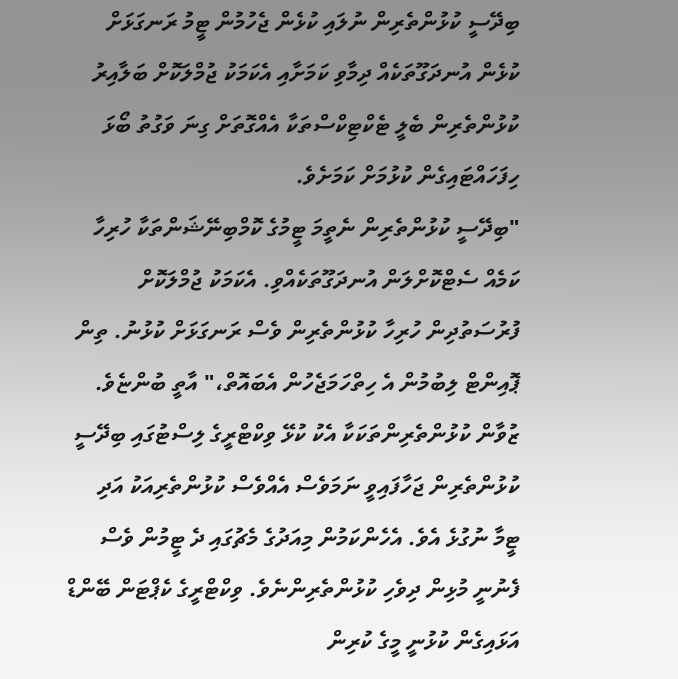ބިދޭސީ ކުޅުންތެރިން ނުލައި ކުޅެން ޖެހުމުން ޓީމު ރަނގަޅަށް ކުޅެން އުނދަގޫތަކެއް ދިމާވި ކަމަށާއި އެކަމަކު ޖުމްލަކޮށް ބަލާއިރު ކުޅުންތެރިން ބެލީ ޓެކްޓިކްސްތަކާ އެއްގޮތަށް ގިނަ ވަގުތު ބޯޅަ ހިފަހައްޓައިގެން ކުޅުމަށް ކަމަށެވެ.
"ބިދޭސީ ކުޅުންތެރިން ނެތީމަ ޓީމުގެ ކޮމްބިނޭޝަންތަކާ ހުރިހާ ކަމެއް ސެޓްކޮށްލަން އުނދަގޫތަކެއްވި. އެކަމަކު ޖުމްލަކޮށް ފުރުސަތުދިން ހުރިހާ ކުޅުންތެރިން ވެސް ރަނގަޅަށް ކުޅުނު. ތިން ޕޮއިންޓް ލިބުމުން އެ ހިތްހަމަޖެހުން އެބައޮތް،" އާތީ ބުންޏެވެ.
ޒުވާން ކުޅުންތެރިންތަކަކާ އެކު ކުޅޭ ވިކްޓްރީގެ ލިސްޓުގައި ބިދޭސީ ކުޅުންތެރިން ޖަހާފައިވީ ނަމަވެސް އެއްވެސް ކުޅުންތެރިއަކު އަދި ޓީމާ ނުގުޅެ އެވެ. އެހެންކަމުން މިއަދުގެ މެޗުގައި ދެ ޓީމުން ވެސް ފެނުނީ މުޅިން ދިވެހި ކުޅުންތެރިންނެވެ. ވިކްޓްރީގެ ކެޕްޓަން ބޭންޑް އަޅައިގެން ކުޅުނީ މީގެ ކުރިން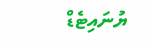ޔުނައިޓެޑް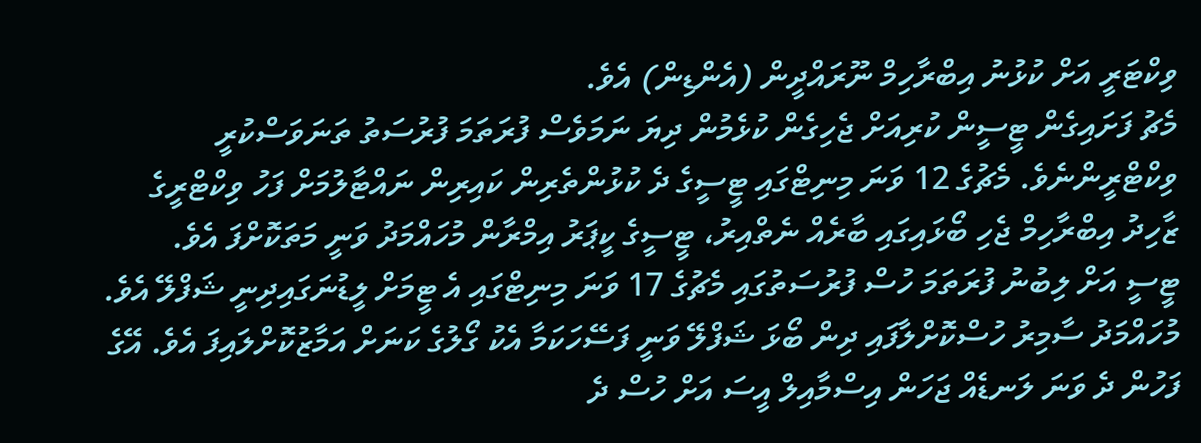ވިކްޓަރީ އަށް ކުޅުނު އިބްރާހިމް ނޫރައްދީން (އެންޑިން) އެވެ.
މެޗު ފަށައިގެން ޓީސީން ކުރިއަށް ޖެހިގެން ކުޅެމުން ދިޔަ ނަމަވެސް ފުރަތަމަ ފުރުސަތު ތަނަވަސްކުރީ ވިކްޓްރީންނެވެ. މެޗުގެ 12 ވަނަ މިނިޓްގައި ޓީސީގެ ދެ ކުޅުންތެރިން ކައިރިން ނައްޓާލުމަށް ފަހު ވިކްޓްރީގެ ޒާހިދު އިބްރާހިމް ޖެހި ބޯޅައިގައި ބާރެއް ނެތްއިރު، ޓީސީގެ ކީޕަރު އިމްރާން މުހައްމަދު ވަނީ މަތަކޮށްފަ އެވެ.
ޓީސީ އަށް ލިބުނު ފުރަތަމަ ހުސް ފުރުސަތުގައި މެޗުގެ 17 ވަނަ މިނިޓްގައި އެ ޓީމަށް ލީޑުނަގައިދިނީ ޝަފްލޭ އެވެ. މުހައްމަދު ސާމިރު ހުސްކޮށްލާފައި ދިން ބޯޅަ ޝަފްލޭ ވަނީ ފަސޭހަކަމާ އެކު ގޯލުގެ ކަނަށް އަމާޒުކޮށްލައިފަ އެވެ. އޭގެ ފަހުން ދެ ވަނަ ލަނޑެއް ޖަހަން އިސްމާއިލް އީސަ އަށް ހުސް ދެ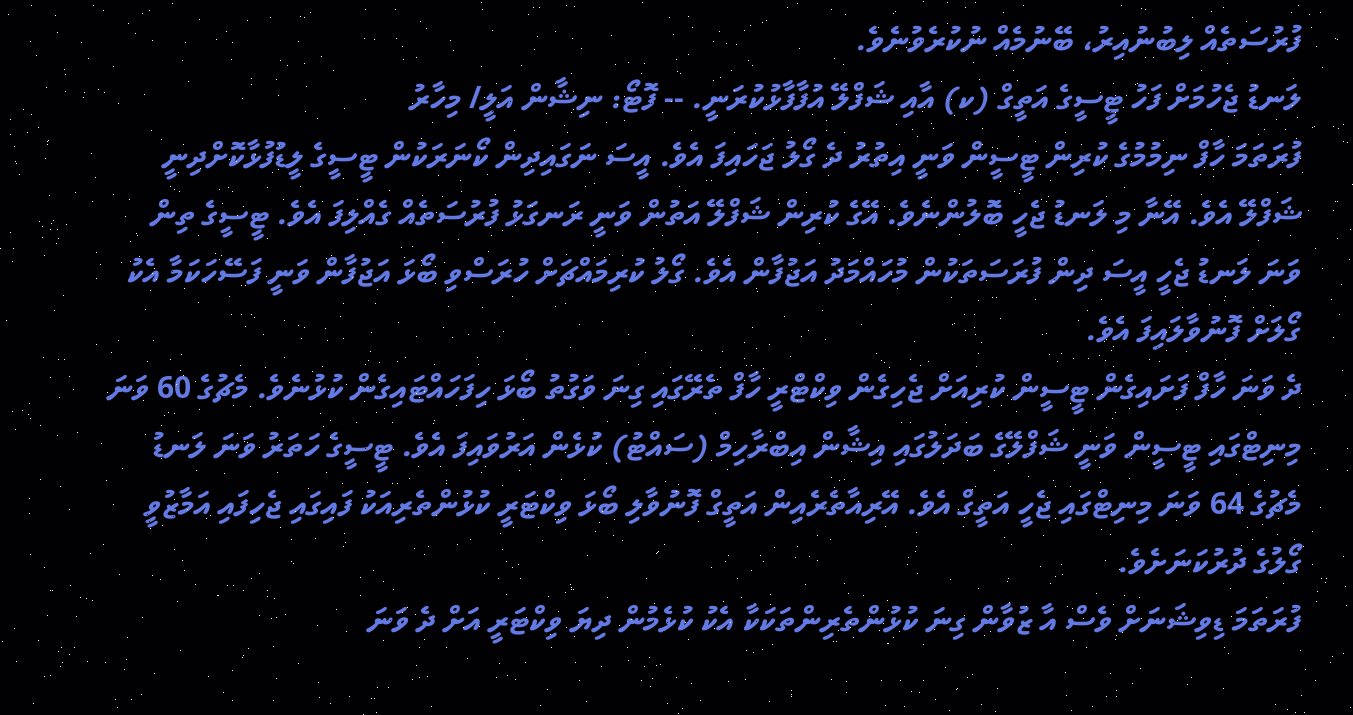ފުރުސަތެއް ލިބުނުއިރު، ބޭނުމެއް ނުކުރެވުނެވެ.
ލަނޑު ޖެހުމަށް ފަހު ޓީސީގެ އަތީގް (ކ) އާއި ޝަފްލޭ އުފާފާޅުކުރަނީ. -- ފޮޓޯ: ނިޝާން އަލީ/ މިހާރު
ފުރަތަމަ ހާފް ނިމުމުގެ ކުރިން ޓީސީން ވަނީ އިތުރު ދެ ގޯލު ޖަހައިފަ އެވެ. އީސަ ނަގައިދިން ކޯނަރަކުން ޓީސީގެ ލީޑުފުޅާކޮށްދިނީ ޝަފްލޭ އެވެ. އޭނާ މި ލަނޑު ޖެހީ ބޮލުންނެވެ. އޭގެ ކުރިން ޝަފްލޭ އަތުން ވަނީ ރަނގަޅު ފުރުސަތެއް ގެއްލިފަ އެވެ. ޓީސީގެ ތިން ވަނަ ލަނޑު ޖެހީ އީސަ ދިން ފުރަސަތަކުން މުހައްމަދު އަޖުފާން އެވެ. ގޯލު ކުރިމައްޗަށް ހުރަސްވި ބޯޅަ އަޖުފާން ވަނީ ފަސޭހަކަމާ އެކު ގޯލަށް ފޮނުވާލައިފަ އެވެ.
ދެ ވަނަ ހާފް ފަށައިގެން ޓީސީން ކުރިއަށް ޖެހިގެން ވިކްޓްރީ ހާފް ތެރޭގައި ގިނަ ވަގުތު ބޯޅަ ހިފަހައްޓައިގެން ކުޅުނެވެ. މެޗުގެ 60 ވަނަ މިނިޓްގައި ޓީސީން ވަނީ ޝަފްލޭގެ ބަދަލުގައި އިޝާން އިބްރާހިމް (ސައްޓު) ކުޅެން އަރުވައިފަ އެވެ. ޓީސީގެ ހަތަރު ވަނަ ލަނޑު މެޗުގެ 64 ވަނަ މިނިޓްގައި ޖެހީ އަތީގް އެވެ. އޭރިއާތެރެއިން އަތީގް ފޮނުވާލި ބޯޅަ ވިކްޓަރީ ކުޅުންތެރިއަކު ފައިގައި ޖެހިފައި އަމާޒުވީ ގޯލުގެ ދުރުކަނަށެވެ.
ފުރަތަމަ ޑިވިޝަނަށް ވެސް އާ ޒުވާން ގިނަ ކުޅުންތެރިންތަކަކާ އެކު ކުޅެމުން ދިޔަ ވިކްޓަރީ އަށް ދެ ވަނަ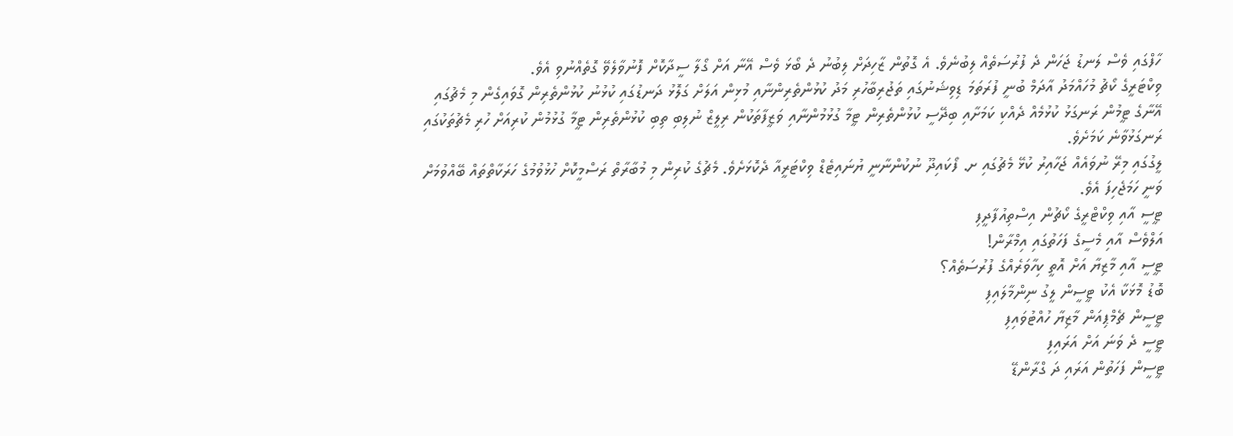ހާފްގައި ވެސް ލަނޑު ޖަހަން ދެ ފުރުސަތެއް ލިބުނެވެ. އެ ގޮތުން ޒާހިދަށް ލިބުނު ދެ ބޯޅަ ވެސް އޭނާ އަށް ގޯލާ ސީދާކޮށް ފޮނުވާލެވޭ ގޮތެއްނުވި އެވެ.
ވިކްޓަރީގެ ކޯޗު މުހައްމަދު އާދަމް ބުނީ ފުރަތަމަ ޑިވިޝަނުގައި ތަޖުރިބާހުރި މަދު ކުޅުންތެރިންނާއި މުޅިން އަލަށް ގަލޮޅު ދަނޑުގައި ކުޅުނު ކުޅުންތެރިން ގޮވައިގެން މި މެޗުގައި އޭނާގެ ޓީމުން ރަނގަޅު ކުޅުމެއް ދެއްކި ކަމަށާއި ބިދޭސީ ކުޅުންތެރިން ޓީމާ ގުޅުމުންނާއި ވަޒީފާތަކުން ރިލީޒް ނުލިބި ތިބި ކުޅުންތެރިން ޓީމާ ގުޅުމުން ކުރިއަށް ހުރި މެޗުތަކުގައި ރަނގަޅުވާނެ ކަމަށެވެ.
ލީގުގައި މިރޭ ނުވައެއް ޖަހާއިރު ކުޅޭ މެޗުގައި ށ. ފޯކައިދޫ ނުކުންނާނީ ޔުނައިޓެޑް ވިކްޓަރީއާ ދެކޮޅަށެވެ. މެޗުގެ ކުރިން މި މުބާރާތް ރަސްމީކޮށް ހުޅުވުމުގެ ހަރަކާތްތައް ބޭއްވުމަށް ވަނީ ހަމަޖެހިފަ އެވެ.
ޓީސީ އާއި ވިކްޓްރީގެ ކޯޗުން އިސްތިއުފާދީފި
އަލްވެސް އާއި މެސީގެ ފަހަތުގައި އިމްރާން!
ޓީސީ އާއި މާޒިޔާ އަށް އޮތީ ކިހާވަރެއްގެ ފުރުސަތެއް؟
ބޮޑު މޮޅަކާ އެކު ޓީސީން ލީގު ނިންމާލައިފި
ޓީސީން ޗެމްޕިއަން މާޒިޔާ ހުއްޓުވައިފި
ޓީސީ ދެ ވަނަ އަށް އަރައިފި
ޓީސީން ފަހަތުން އަރައި ދަ ގްރާންޑޭ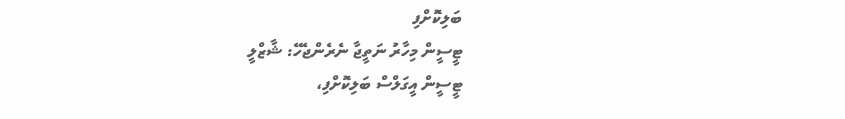ބަލިކޮށްފި
ޓީސީން މިހާރު ނަތީޖާ ނެރެންޖެހޭ: ޝާޒްލީ
ޓީސީން އީގަލްސް ބަލިކޮށްފި،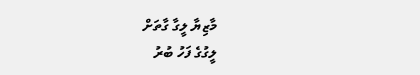މާޒިޔާ ލީގާ ގާތަށް
ލީގުގެ ފަހު ބުރު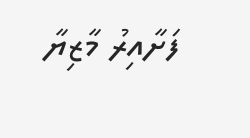ފަށާއިރު މާޒިޔާ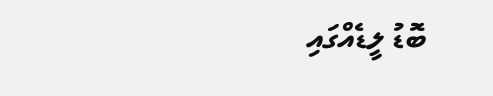ބޮޑު ލީޑެއްގައި